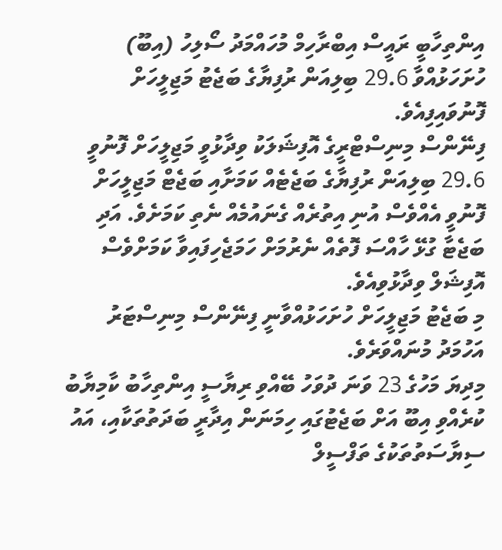އިންތިހާބީ ރައީސް އިބްރާހިމް މުހައްމަދު ސޯލިހު (އިބޫ) ހުށަހަޅުއްވާ 29.6 ބިލިއަން ރުފިޔާގެ ބަޖެޓު މަޖިލީހަށް ފޮނުވައިފިއެވެ.
ފިނޭންސް މިނިސްޓްރީގެ އޮފިޝަލަކު ވިދާޅުވީ މަޖިލީހަށް ފޮނުވީ 29.6 ބިލިއަން ރުފިޔާގެ ބަޖެޓެއް ކަމަށާއި ބަޖެޓް މަޖިލީހަށް ފޮނުވީ އެއްވެސް އުނި އިތުރެއް ގެނައުމެއް ނެތި ކަމަށެވެ. އަދި ބަޖެޓާ ގުޅޭ ހާއްސަ ފޮތެއް ނެރުމަށް ހަމަޖެހިފައިވާ ކަމަށްވެސް އޮފިޝަލް ވިދާޅުވިއެވެ.
މި ބަޖެޓު މަޖިލީހަށް ހުށަހަޅުއްވާނީ ފިނޭންސް މިނިސްޓަރު އަހުމަދު މުނައްވަރެވެ.
މިދިޔަ މަހުގެ 23 ވަނަ ދުވަހު ބޭއްވި ރިޔާސީ އިންތިހާބު ކާމިޔާބު ކުރެއްވި އިބޫ އަށް ބަޖެޓުގައި ހިމަނަން އިދާރީ ބަދަތުތަކާއި، އައު ސިޔާސަތުތަކުގެ ތަފްސީލް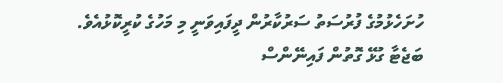ހުށަހެޅުމުގެ ފުރުސަތު ސަރުކާރުން ދީފައިވަނީ މި މަހުގެ ކުރީކޮޅުއެވެ.
ބަޖެޓާ ގުޅޭ ގޮތުން ފައިނޭންސް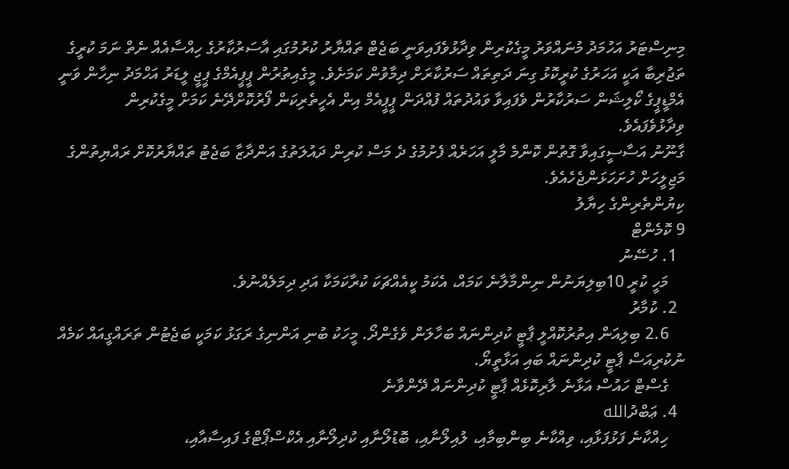މިނިސްޓަރު އަހުމަދު މުނައްވަރު މީގެކުރިން ވިދާޅުވެފައިވަނީ ބަޖެޓް ތައްޔާރު ކުރުމުގައި އާސަރުކާރުގެ ހިއްސާއެއް ނެތް ނަމަ ކުރީގެ ތަޖުރިބާ އަކީ އަހަރުގެ ކުރީކޮޅު ގިނަ ދަތިތައް ސަރުކާރަށް ދިމާވުން ކަމަށެވެ. މީގެއިތުރުން ޕީޕީއެމްގެ ޕީޖީ ލީޑަރު އަހްމަދު ނިހާން ވަނީ އެމްޑީޕީގެ ކޯލިޝަން ސަރުކާރުން ވެފައިވާ ވައުދުތައް ފުއްދަން ޕީޕީއެމް އިން އެހީތެރިކަން ފޯރުކޮށްދޭނެ ކަމަށް މީގެކުރިން ވިދާޅުވެފައެވެ.
ގާނޫނު އަސާސީގައިވާ ގޮތުން ކޮންމެ މާލީ އަހަރެއް ފެށުމުގެ ދެ މަސް ކުރިން ދައުލަތުގެ އަންދާޒާ ބަޖެޓު ތައްޔާރުކޮށް ރައްޔިތުންގެ މަޖިލީހަށް ހުށަހަޅަންޖެހެއެވެ.
ކިޔުންތެރިންގެ ހިޔާލު
9 ކޮމެންޓް
  1. ހުސޭނު
    މަހީ ކުރީ 10ބިލިޔަނުން ނިންމާލާނެ ކަމައް، އެކަމު ކީއެއްޗަކަ ކުރާކަމަކާ އަދި ދިމަލެއްނުވެ.
  2. ކުމާރު
    2.6 ބިލިއަން އިތުރުކޮއްލީ ޕާޓީ ކުދިންނައް ބަހާލަން ވެގެންދޯ. މީހަކު ބުނި އަންނިގެ ރަގަޅު ކަމަކީ ބަޖެޓުން ތަރައްގީއައް ކަމެއް ނުކުރިއަސް ޕާޓީ ކުދިންނައް ބައި އަޅާތީޔޯ.
    ގެސްޓް ހައުސް އަޅާނެ ލާރިކޮޅެއް ޕާޓީ ކުދިންނައް ދޭންވާނެ
  4. ޢަބްދުالله
    ހިއްކާނެ ފަޅުފަޅާއި، ވިއްކާނެ ބިންބިމާއި، ލުއިލޯނާއި، ބޮޑުލޯނާއި ކުދިލޯނާއި އެކްސްޕޯޓްގެ ފައިސާއާއި،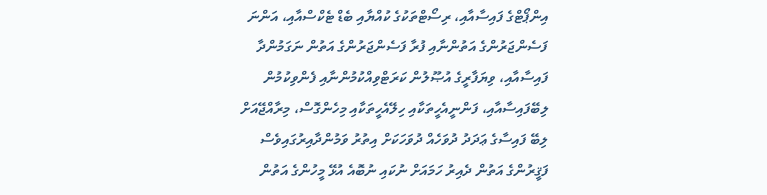އިންޕޯޓްގެ ފައިސާއާއި، ރިސޯޓްތަކުގެ ކުއްޔާއި ބެޑް ޓެކްސްއާއި، އަންނަ ފަސެންޖަރުންގެ އަތުންނާއި ފުރާ ފަސެންޖަރުންގެ އަތުން ނަގަމުންދާ ފައިސާއާއި، ވިޔަފާރީގެ އުޞޫލުން ކަރަޓްވިއްކުމުންނާއި ފެންވިކުމުން ލިބޭފައިސާއާއި، ފަންނީއެހީތަކާއި ހިލޭއެހީތަކާއި މިހެންގޮސް، މިރާއްޖޭއަށް ލިބޭ ފައިސާގެ ޢަދަދު ދުވަހެއް ދުވަހަކަށް އިތުރު ވަމުންދާއިރުގައިވެސް ފަޤީރުންގެ އަތުން ދެއިރު ހަމައަށް ނުކައި ނުބޮއެ އުޅޭ މީހުންގެ އަތުން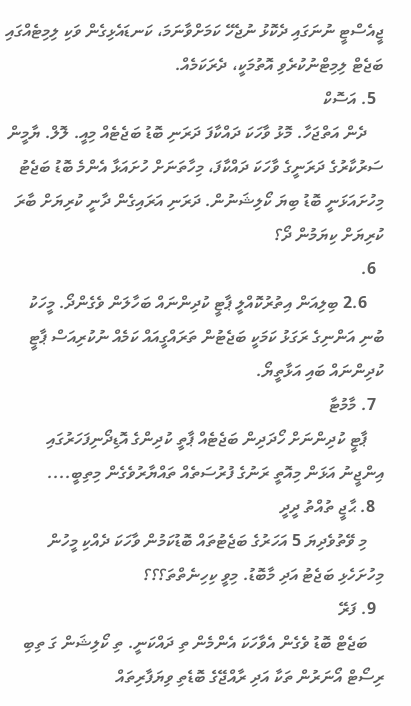ޖީއެސްޓީ ނުނަގައި ދެކޮޅު ނުޖެހޭ ކަމަށްވާނަމަ، ކަނޑައެޅިގެން ވަކި ލިމިޓެއްގައި ބަޖެޓް ލިމިޓްނުކުރެވި އޮތުމަކީ، ދެރަކަމެއް.
  5. އަސޮކް
    ދެން އަތްޖަހާ. މޮޅު ވާހަކަ ދައްކާފަ ދަރަނި ބޮޑު ބަޖެޓެއް މިއީ. ލޮލް. ޔާމީން ސަރުކާރުގެ ދަރަނީގެ ވާހަކަ ދައްކާފަ، މިހާތަނަށް ހުށައަޅާ އެންމެ ބޮޑު ބަޖެޓު މިހުށައަޅަނީ ބޮޑު ބިޔަ ކޯލިޝަނުން. ދަރަނި އަރައިގެން ދާނީ ކުރިޔަށް ބާރަ ކުރިޔަށް ކިޔަމުން ދޯ؟
  6.
    2.6 ބިލިއަން އިތުރުކޮއްލީ ޕާޓީ ކުދިންނައް ބަހާލަން ވެގެންދޯ. މީހަކު ބުނި އަންނިގެ ރަގަޅު ކަމަކީ ބަޖެޓުން ތަރައްގީއައް ކަމެއް ނުކުރިއަސް ޕާޓީ ކުދިންނައް ބައި އަޅާތީޔޯ.
  7. މާމުޓާ
    ޕާޓީ ކުދިންނަށް ހޯދަދިން ބަޖެޓެއް ޕާތީ ކުދިންގެ އޮޑިދޯނިފަހަރުގައި އިންޖީނު އަޅަން މިއޮތީ ރަނުގެ ފުރުސަތެއް ތައްޔާރުވެގެން މިތިބީ....
  8. ޙާޖީ ތުއްތު ދީދީ
    މި ވޭތުވެދިޔަ 5 އަހަރުގެ ބަޖެޓުތައް ބޮޑުކަމުން ވާހަކަ ދެއްކި މީހުން މިހުށަހެޅި ބަޖެޓު އަދި މާބޮޑު. މިވީ ކިހިނެތްތަ؟؟؟
  9. ފަރޭ
    ބަޖެޓް ބޮޑު ވެގެން އެވާހަކަ އެންމެން ތި ދައްކަނީ. ތި ކޯލިޝަން ގަ ތިބި ރިސޯޓް އޯނަރުން ތަކާ އަދި ރާއްޖޭގެ ބޮޑެތި ވިޔަފާރިތައް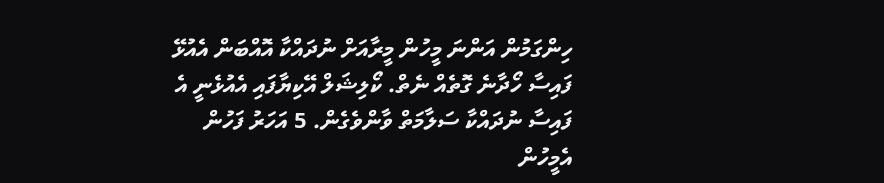ހިންގަމުން އަންނަ މީހުން މީރާއަށް ނުދައްކާ އޮއްބަން އެއުޅޭ ފައިސާ ހޯދާނެ ގޮތެއް ނެތް. ކޯލިޝަލް އޭކިޔާފައި އެއުޅެނީ އެ ފައިސާ ނުދައްކާ ސަލާމަތް ވާންވެގެން. 5 އަހަރު ފަހުން އެމީހުން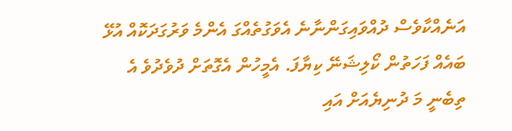އަނެއްކާވެސް ދުއްވައިގަންނާނެ އެވަގުތެއްގަ އެންމެ ވަރުގަދަކޮއް އުޅޭ ބައެއް ފަހަތުން ކޯލިޝަނޭ ކިޔާފަ. އެމީހުން އެގޮތަށް ދުވެދުވެ އެ ތިބެނީ މަ ދުނިޔެއަށް އައި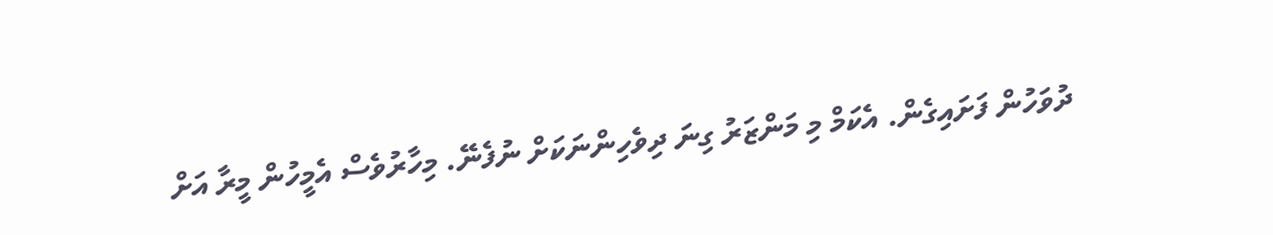ދުވަހުން ފަށައިގެން. އެކަމް މި މަންޒަރު ގިނަ ދިވެހިންނަކަށް ނުފެނޭ. މިހާރުވެސް އެމީހުން މީރާ އަށް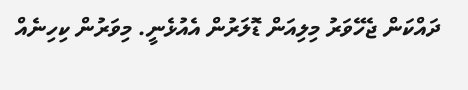ދައްކަން ޖެހޭވަރު މިލިއަން ޑޮލަރުން އެއުޅެނީ. މިވަރުން ކިހިނެއް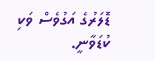ޑޮލަރުގެ އަގުވެސް ވަކި ކުޑަވާނީ.